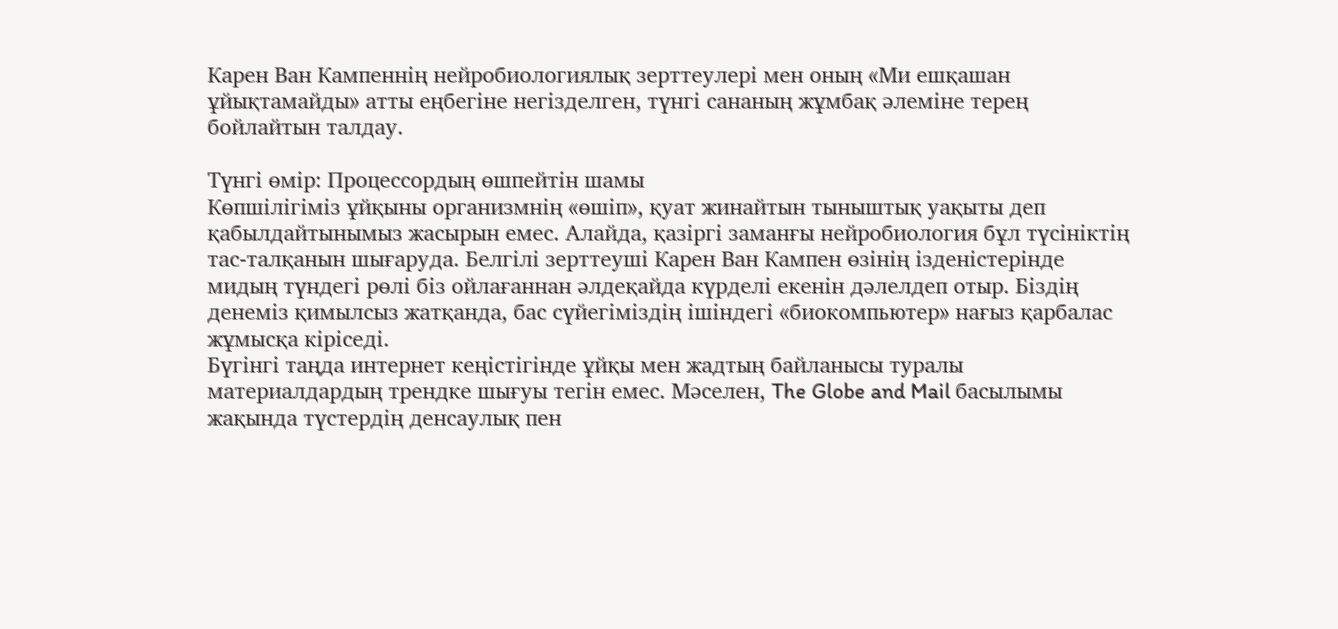Карен Ван Кампеннің нейробиологиялық зерттеулері мен оның «Ми ешқашан ұйықтамайды» атты еңбегіне негізделген, түнгі сананың жұмбақ әлеміне терең бойлайтын талдау.

Түнгі өмір: Процессордың өшпейтін шамы
Көпшілігіміз ұйқыны организмнің «өшіп», қуат жинайтын тыныштық уақыты деп қабылдайтынымыз жасырын емес. Алайда, қазіргі заманғы нейробиология бұл түсініктің тас-талқанын шығаруда. Белгілі зерттеуші Карен Ван Кампен өзінің ізденістерінде мидың түндегі рөлі біз ойлағаннан әлдеқайда күрделі екенін дәлелдеп отыр. Біздің денеміз қимылсыз жатқанда, бас сүйегіміздің ішіндегі «биокомпьютер» нағыз қарбалас жұмысқа кіріседі.
Бүгінгі таңда интернет кеңістігінде ұйқы мен жадтың байланысы туралы материалдардың трендке шығуы тегін емес. Мәселен, The Globe and Mail басылымы жақында түстердің денсаулық пен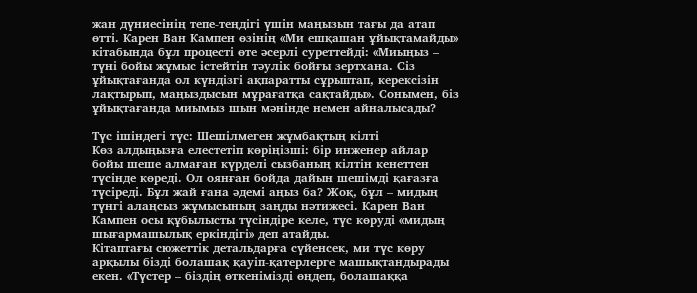жан дүниесінің тепе-теңдігі үшін маңызын тағы да атап өтті. Карен Ван Кампен өзінің «Ми ешқашан ұйықтамайды» кітабында бұл процесті өте әсерлі суреттейді: «Миыңыз – түні бойы жұмыс істейтін тәулік бойғы зертхана. Сіз ұйықтағанда ол күндізгі ақпаратты сұрыптап, керексізін лақтырып, маңыздысын мұрағатқа сақтайды». Сонымен, біз ұйықтағанда миымыз шын мәнінде немен айналысады?

Түс ішіндегі түс: Шешілмеген жұмбақтың кілті
Көз алдыңызға елестетіп көріңізші: бір инженер айлар бойы шеше алмаған күрделі сызбаның кілтін кенеттен түсінде көреді. Ол оянған бойда дайын шешімді қағазға түсіреді. Бұл жай ғана әдемі аңыз ба? Жоқ, бұл – мидың түнгі алаңсыз жұмысының заңды нәтижесі. Карен Ван Кампен осы құбылысты түсіндіре келе, түс көруді «мидың шығармашылық еркіндігі» деп атайды.
Кітаптағы сюжеттік детальдарға сүйенсек, ми түс көру арқылы бізді болашақ қауіп-қатерлерге машықтандырады екен. «Түстер – біздің өткенімізді өңдеп, болашаққа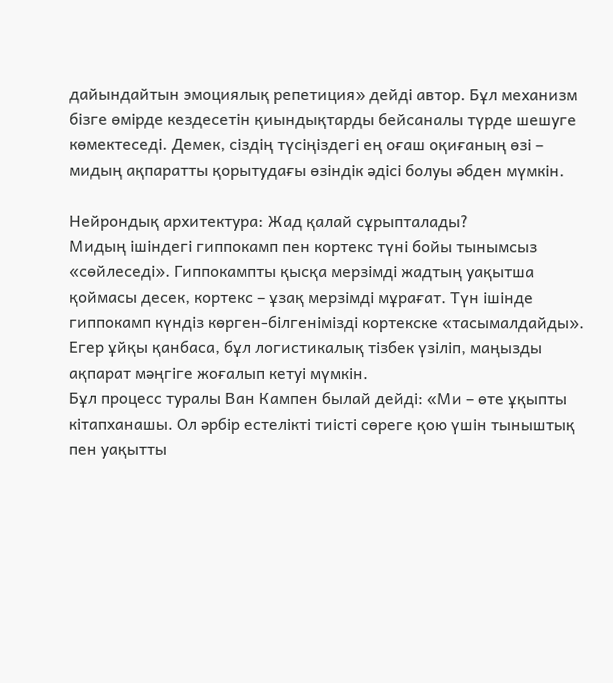дайындайтын эмоциялық репетиция» дейді автор. Бұл механизм бізге өмірде кездесетін қиындықтарды бейсаналы түрде шешуге көмектеседі. Демек, сіздің түсіңіздегі ең оғаш оқиғаның өзі – мидың ақпаратты қорытудағы өзіндік әдісі болуы әбден мүмкін.

Нейрондық архитектура: Жад қалай сұрыпталады?
Мидың ішіндегі гиппокамп пен кортекс түні бойы тынымсыз «сөйлеседі». Гиппокампты қысқа мерзімді жадтың уақытша қоймасы десек, кортекс – ұзақ мерзімді мұрағат. Түн ішінде гиппокамп күндіз көрген-білгенімізді кортекске «тасымалдайды». Егер ұйқы қанбаса, бұл логистикалық тізбек үзіліп, маңызды ақпарат мәңгіге жоғалып кетуі мүмкін.
Бұл процесс туралы Ван Кампен былай дейді: «Ми – өте ұқыпты кітапханашы. Ол әрбір естелікті тиісті сөреге қою үшін тыныштық пен уақытты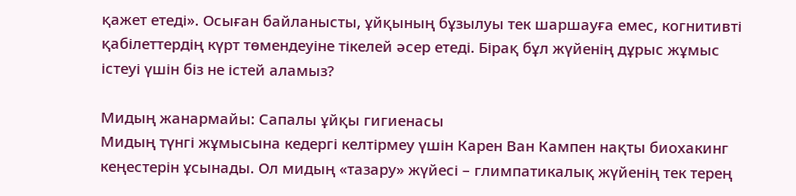қажет етеді». Осыған байланысты, ұйқының бұзылуы тек шаршауға емес, когнитивті қабілеттердің күрт төмендеуіне тікелей әсер етеді. Бірақ бұл жүйенің дұрыс жұмыс істеуі үшін біз не істей аламыз?

Мидың жанармайы: Сапалы ұйқы гигиенасы
Мидың түнгі жұмысына кедергі келтірмеу үшін Карен Ван Кампен нақты биохакинг кеңестерін ұсынады. Ол мидың «тазару» жүйесі – глимпатикалық жүйенің тек терең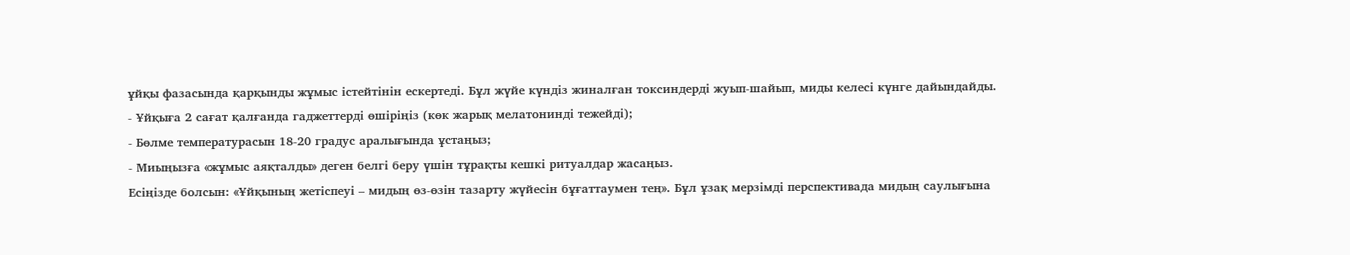ұйқы фазасында қарқынды жұмыс істейтінін ескертеді. Бұл жүйе күндіз жиналған токсиндерді жуып-шайып, миды келесі күнге дайындайды.
- Ұйқыға 2 сағат қалғанда гаджеттерді өшіріңіз (көк жарық мелатонинді тежейді);
- Бөлме температурасын 18-20 градус аралығында ұстаңыз;
- Миыңызға «жұмыс аяқталды» деген белгі беру үшін тұрақты кешкі ритуалдар жасаңыз.
Есіңізде болсын: «Ұйқының жетіспеуі – мидың өз-өзін тазарту жүйесін бұғаттаумен тең». Бұл ұзақ мерзімді перспективада мидың саулығына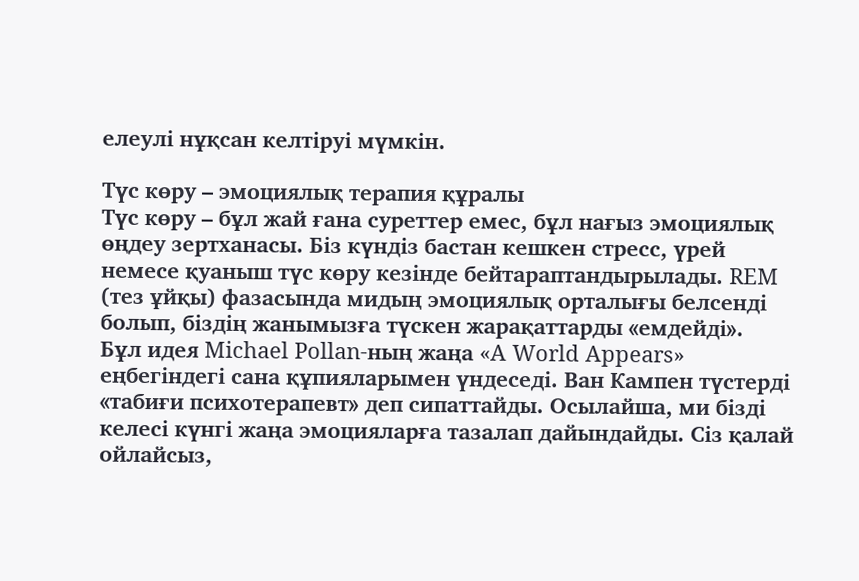елеулі нұқсан келтіруі мүмкін.

Түс көру – эмоциялық терапия құралы
Түс көру – бұл жай ғана суреттер емес, бұл нағыз эмоциялық өңдеу зертханасы. Біз күндіз бастан кешкен стресс, үрей немесе қуаныш түс көру кезінде бейтараптандырылады. REM (тез ұйқы) фазасында мидың эмоциялық орталығы белсенді болып, біздің жанымызға түскен жарақаттарды «емдейді».
Бұл идея Michael Pollan-ның жаңа «A World Appears» еңбегіндегі сана құпияларымен үндеседі. Ван Кампен түстерді «табиғи психотерапевт» деп сипаттайды. Осылайша, ми бізді келесі күнгі жаңа эмоцияларға тазалап дайындайды. Сіз қалай ойлайсыз,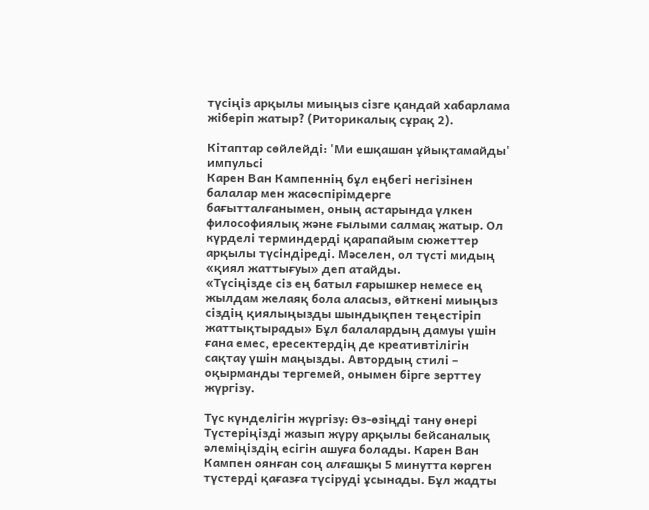түсіңіз арқылы миыңыз сізге қандай хабарлама жіберіп жатыр? (Риторикалық сұрақ 2).

Кітаптар сөйлейді: 'Ми ешқашан ұйықтамайды' импульсі
Карен Ван Кампеннің бұл еңбегі негізінен балалар мен жасөспірімдерге бағытталғанымен, оның астарында үлкен философиялық және ғылыми салмақ жатыр. Ол күрделі терминдерді қарапайым сюжеттер арқылы түсіндіреді. Мәселен, ол түсті мидың «қиял жаттығуы» деп атайды.
«Түсіңізде сіз ең батыл ғарышкер немесе ең жылдам желаяқ бола аласыз, өйткені миыңыз сіздің қиялыңызды шындықпен теңестіріп жаттықтырады» Бұл балалардың дамуы үшін ғана емес, ересектердің де креативтілігін сақтау үшін маңызды. Автордың стилі – оқырманды тергемей, онымен бірге зерттеу жүргізу.

Түс күнделігін жүргізу: Өз-өзіңді тану өнері
Түстеріңізді жазып жүру арқылы бейсаналық әлеміңіздің есігін ашуға болады. Карен Ван Кампен оянған соң алғашқы 5 минутта көрген түстерді қағазға түсіруді ұсынады. Бұл жадты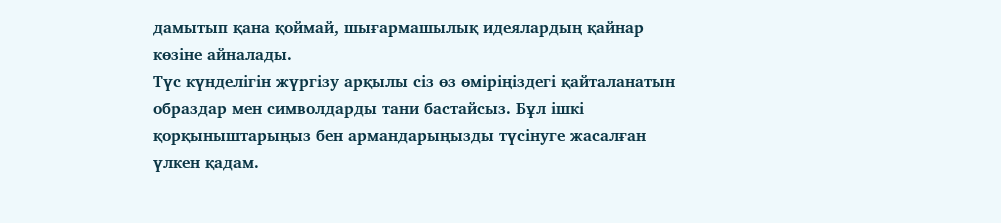дамытып қана қоймай, шығармашылық идеялардың қайнар көзіне айналады.
Түс күнделігін жүргізу арқылы сіз өз өміріңіздегі қайталанатын образдар мен символдарды тани бастайсыз. Бұл ішкі қорқыныштарыңыз бен армандарыңызды түсінуге жасалған үлкен қадам.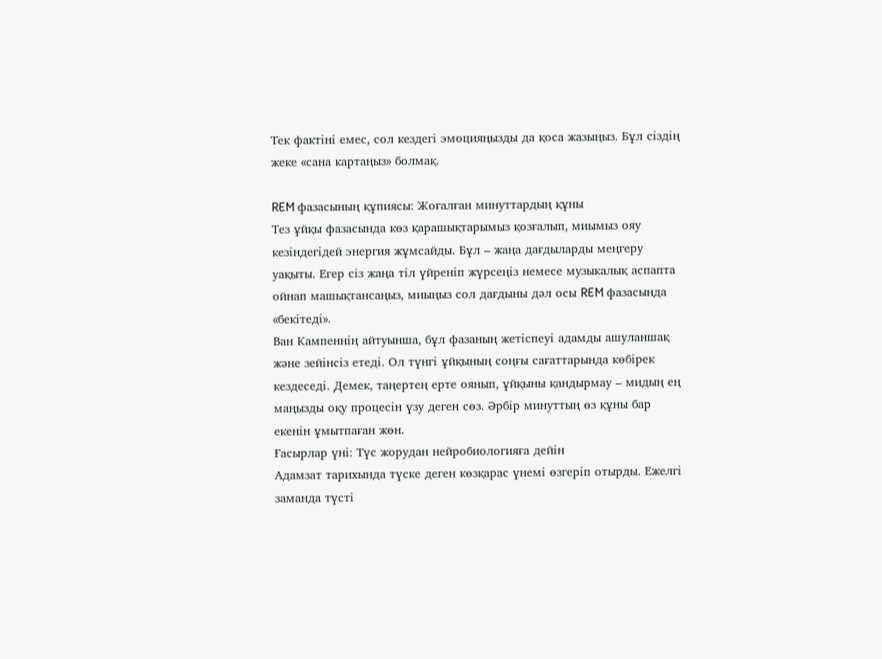Тек фактіні емес, сол кездегі эмоцияңызды да қоса жазыңыз. Бұл сіздің жеке «сана картаңыз» болмақ.

REM фазасының құпиясы: Жоғалған минуттардың құны
Тез ұйқы фазасында көз қарашықтарымыз қозғалып, миымыз ояу кезіндегідей энергия жұмсайды. Бұл – жаңа дағдыларды меңгеру уақыты. Егер сіз жаңа тіл үйреніп жүрсеңіз немесе музыкалық аспапта ойнап машықтансаңыз, миыңыз сол дағдыны дәл осы REM фазасында «бекітеді».
Ван Кампеннің айтуынша, бұл фазаның жетіспеуі адамды ашуланшақ және зейінсіз етеді. Ол түнгі ұйқының соңғы сағаттарында көбірек кездеседі. Демек, таңертең ерте оянып, ұйқыны қандырмау – мидың ең маңызды оқу процесін үзу деген сөз. Әрбір минуттың өз құны бар екенін ұмытпаған жөн.
Ғасырлар үні: Түс жорудан нейробиологияға дейін
Адамзат тарихында түске деген көзқарас үнемі өзгеріп отырды. Ежелгі заманда түсті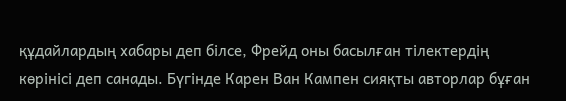құдайлардың хабары деп білсе, Фрейд оны басылған тілектердің көрінісі деп санады. Бүгінде Карен Ван Кампен сияқты авторлар бұған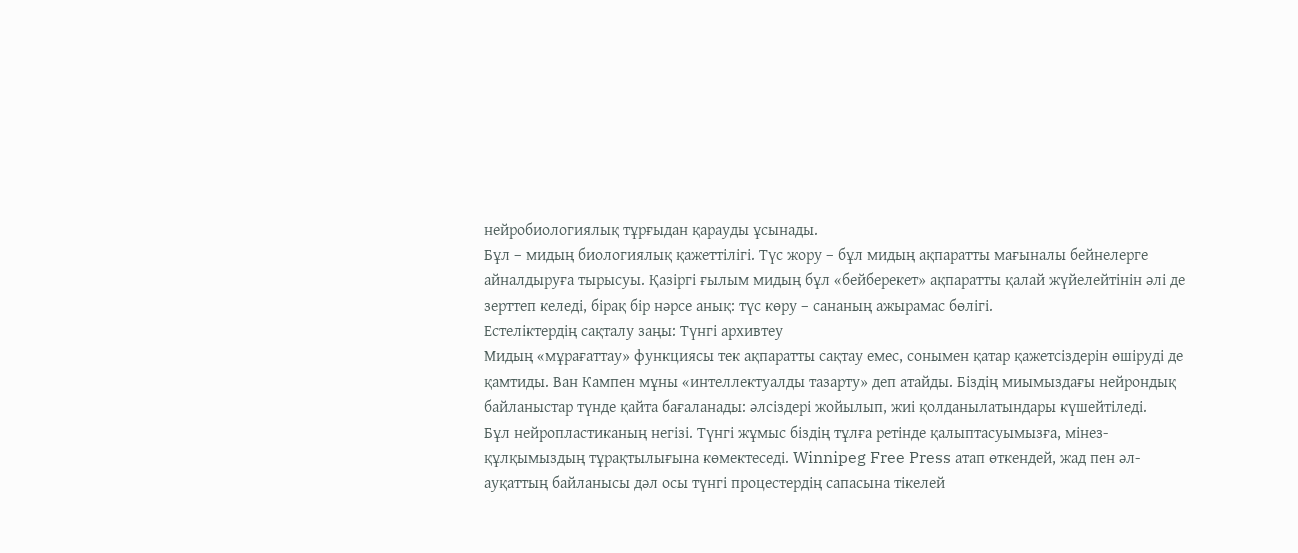нейробиологиялық тұрғыдан қарауды ұсынады.
Бұл – мидың биологиялық қажеттілігі. Түс жору – бұл мидың ақпаратты мағыналы бейнелерге айналдыруға тырысуы. Қазіргі ғылым мидың бұл «бейберекет» ақпаратты қалай жүйелейтінін әлі де зерттеп келеді, бірақ бір нәрсе анық: түс көру – сананың ажырамас бөлігі.
Естеліктердің сақталу заңы: Түнгі архивтеу
Мидың «мұрағаттау» функциясы тек ақпаратты сақтау емес, сонымен қатар қажетсіздерін өшіруді де қамтиды. Ван Кампен мұны «интеллектуалды тазарту» деп атайды. Біздің миымыздағы нейрондық байланыстар түнде қайта бағаланады: әлсіздері жойылып, жиі қолданылатындары күшейтіледі.
Бұл нейропластиканың негізі. Түнгі жұмыс біздің тұлға ретінде қалыптасуымызға, мінез-құлқымыздың тұрақтылығына көмектеседі. Winnipeg Free Press атап өткендей, жад пен әл-ауқаттың байланысы дәл осы түнгі процестердің сапасына тікелей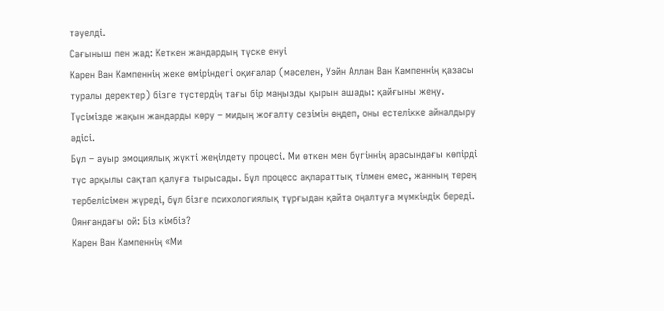тәуелді.
Сағыныш пен жад: Кеткен жандардың түске енуі
Карен Ван Кампеннің жеке өміріндегі оқиғалар (мәселен, Уэйн Аллан Ван Кампеннің қазасы туралы деректер) бізге түстердің тағы бір маңызды қырын ашады: қайғыны жеңу. Түсімізде жақын жандарды көру – мидың жоғалту сезімін өңдеп, оны естелікке айналдыру әдісі.
Бұл – ауыр эмоциялық жүкті жеңілдету процесі. Ми өткен мен бүгіннің арасындағы көпірді түс арқылы сақтап қалуға тырысады. Бұл процесс ақпараттық тілмен емес, жанның терең тербелісімен жүреді, бұл бізге психологиялық тұрғыдан қайта оңалтуға мүмкіндік береді.
Оянғандағы ой: Біз кімбіз?
Карен Ван Кампеннің «Ми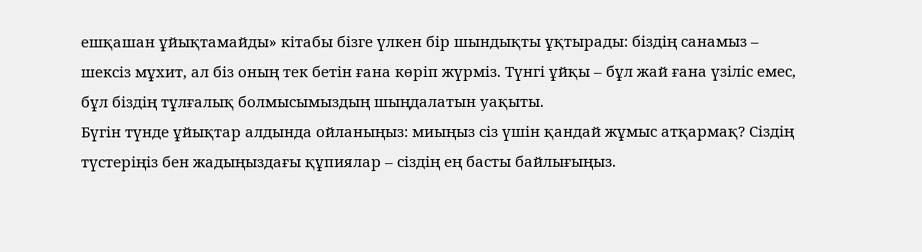ешқашан ұйықтамайды» кітабы бізге үлкен бір шындықты ұқтырады: біздің санамыз – шексіз мұхит, ал біз оның тек бетін ғана көріп жүрміз. Түнгі ұйқы – бұл жай ғана үзіліс емес, бұл біздің тұлғалық болмысымыздың шыңдалатын уақыты.
Бүгін түнде ұйықтар алдында ойланыңыз: миыңыз сіз үшін қандай жұмыс атқармақ? Сіздің түстеріңіз бен жадыңыздағы құпиялар – сіздің ең басты байлығыңыз.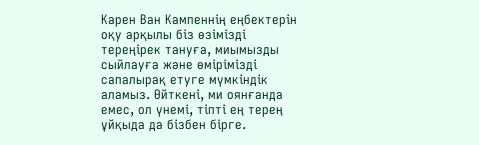Карен Ван Кампеннің еңбектерін оқу арқылы біз өзімізді тереңірек тануға, миымызды сыйлауға және өмірімізді сапалырақ етуге мүмкіндік аламыз. Өйткені, ми оянғанда емес, ол үнемі, тіпті ең терең ұйқыда да бізбен бірге.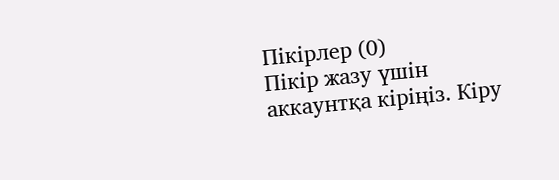Пікірлер (0)
Пікір жазу үшін аккаунтқа кіріңіз. Кіру